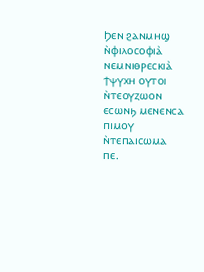Ϧⲉⲛ ϩⲁⲛⲙⲏϣ ⲛ̀ⲫⲓⲗⲟⲥⲟⲫⲓⲁ̀ ⲛⲉⲙⲛⲓⲑⲣⲉⲥⲕⲓⲁ̀ ϯⲯⲩⲭⲏ ⲟⲩⲧⲟⲓ ⲛ̀ⲧⲉⲟⲩⲍⲱⲟⲛ ⲉⲥⲱⲛϧ ⲙⲉⲛⲉⲛⲥⲁ ⲡⲓⲙⲟⲩ ⲛ̀ⲧⲉⲡⲁⲓⲥⲱⲙⲁ ⲡⲉ.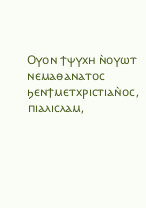Ⲟⲩⲟⲛ ϯⲯⲩⲭⲏ ⲛ̀ⲟⲩⲱⲧ ⲛⲉⲙⲁⲑⲁⲛⲁⲧⲟⲥ ϧⲉⲛϯⲙⲉⲧⲭⲣⲓⲥⲧⲓⲁⲛ̀ⲟⲥ, ⲡⲓⲁⲗⲓⲥⲗⲁⲙ,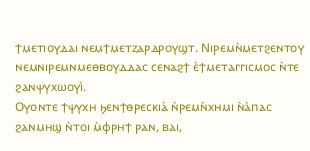ϯⲙⲉⲧⲓⲟⲩⲇⲁⲓ ⲛⲉⲙϯⲙⲉⲧⲍⲁⲣⲇⲣⲟⲩϣⲧ. Ⲛⲓⲣⲉⲙⲛ̀ⲙⲉⲧϩⲉⲛⲧⲟⲩ ⲛⲉⲙⲛⲓⲣⲉⲙⲛⲙⲉⲑⲃⲟⲩⲇⲇⲁⲥ ⲥⲉⲛⲁϩϯ ⲉ̀ϯⲙⲉⲧⲁⲅⲅⲓⲥⲙⲟⲥ ⲛ̀ⲧⲉ ϩⲁⲛⲯⲩⲭⲱⲟⲩⲓ̀.
Ⲟⲩⲟⲛⲧⲉ ϯⲯⲩⲭⲏ ϧⲉⲛϯⲑⲣⲉⲥⲕⲓⲁ̀ ⲛ̀ⲣⲉⲙⲛ̀ⲭⲏⲙⲓ ⲛ̀ⲁ̀ⲡⲁⲥ ϩⲁⲛⲙⲏϣ ⲛ̀ⲧⲟⲓ ⲙ̀ⲫⲣⲏϯ ⲣⲁⲛ, ⲃⲁⲓ,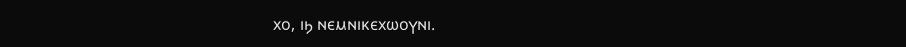ⲭⲟ, ⲓϧ ⲛⲉⲙⲛⲓⲕⲉⲭⲱⲟⲩⲛⲓ.